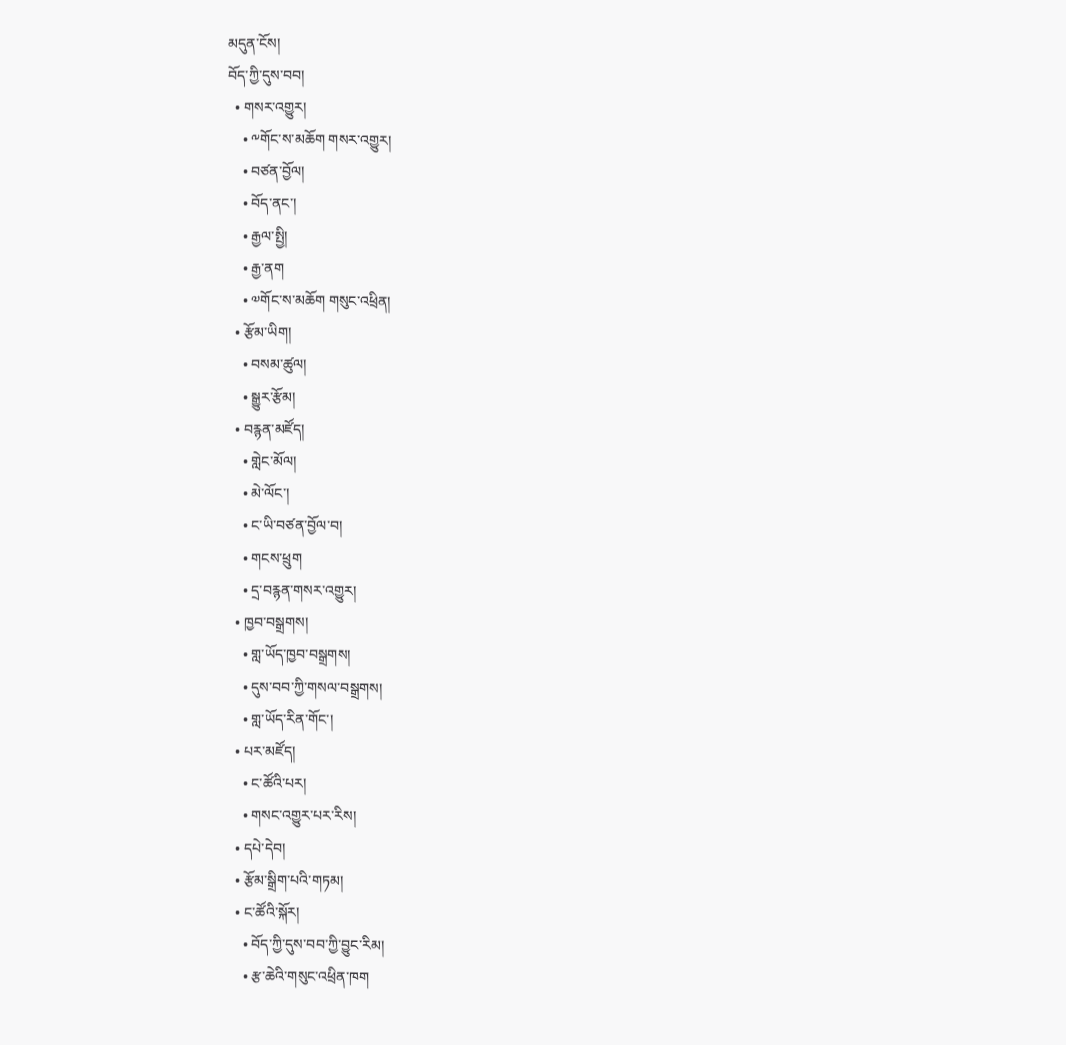མདུན་ངོས།
བོད་ཀྱི་དུས་བབ།
  • གསར་འགྱུར།
    • ༸གོང་ས་མཆོག གསར་འགྱུར།
    • བཙན་བྱོལ།
    • བོད་ནང་།
    • རྒྱལ་སྤྱི།
    • རྒྱ་ནག
    • ༧གོང་ས་མཆོག གསུང་འཕྲིན།
  • རྩོམ་ཡིག།
    • བསམ་ཚུལ།
    • སྒྱུར་རྩོམ།
  • བརྙན་མཛོད།
    • གླེང་མོལ།
    • མེ་ལོང་།
    • ང་ཡི་བཙན་བྱོལ་བ།
    • གངས་ཕྲུག
    • དྲ་བརྙན་གསར་འགྱུར།
  • ཁྱབ་བསྒྲགས།
    • གླ་ཡོད་ཁྱབ་བསྒྲགས།
    • དུས་བབ་ཀྱི་གསལ་བསྒྲགས།
    • གླ་ཡོད་རིན་གོང་།
  • པར་མཛོད།
    • ང་ཚོའི་པར།
    • གསང་འགྱུར་པར་རིས།
  • དཔེ་དེབ།
  • རྩོམ་སྒྲིག་པའི་གཏམ།
  • ང་ཚོའི་སྐོར།
    • བོད་ཀྱི་དུས་བབ་ཀྱི་བྱུང་རིམ།
    • རྩ་ཆེའི་གསུང་འཕྲིན་ཁག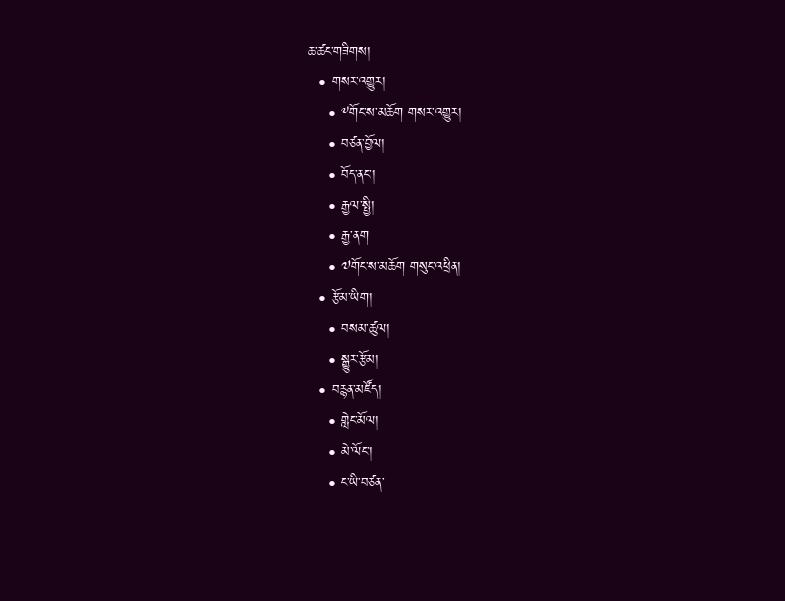ཆ་ཚང་གཟིགས།
  • གསར་འགྱུར།
    • ༸གོང་ས་མཆོག གསར་འགྱུར།
    • བཙན་བྱོལ།
    • བོད་ནང་།
    • རྒྱལ་སྤྱི།
    • རྒྱ་ནག
    • ༧གོང་ས་མཆོག གསུང་འཕྲིན།
  • རྩོམ་ཡིག།
    • བསམ་ཚུལ།
    • སྒྱུར་རྩོམ།
  • བརྙན་མཛོད།
    • གླེང་མོལ།
    • མེ་ལོང་།
    • ང་ཡི་བཙན་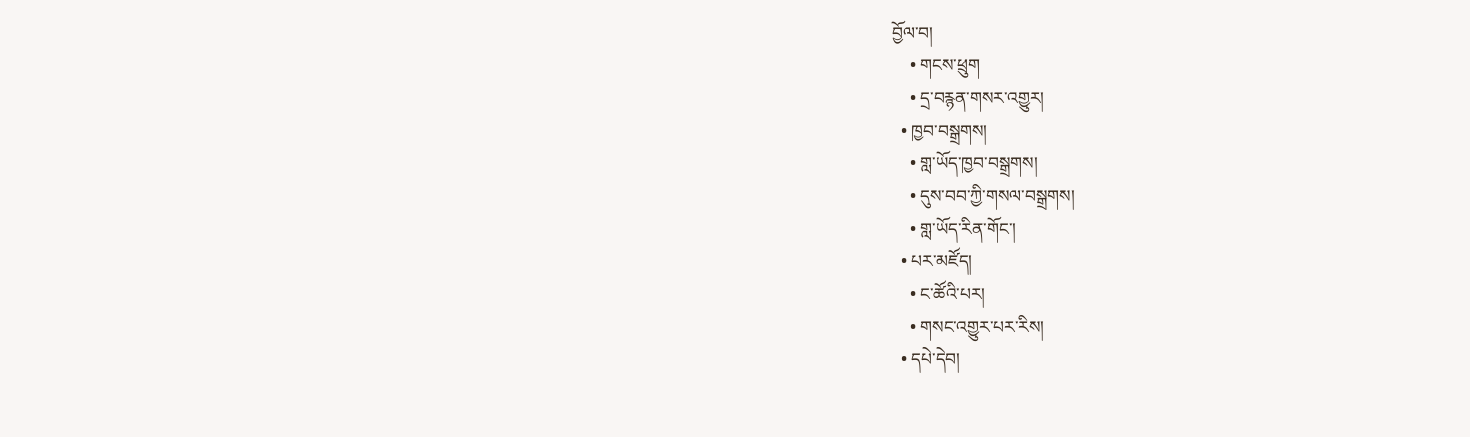བྱོལ་བ།
    • གངས་ཕྲུག
    • དྲ་བརྙན་གསར་འགྱུར།
  • ཁྱབ་བསྒྲགས།
    • གླ་ཡོད་ཁྱབ་བསྒྲགས།
    • དུས་བབ་ཀྱི་གསལ་བསྒྲགས།
    • གླ་ཡོད་རིན་གོང་།
  • པར་མཛོད།
    • ང་ཚོའི་པར།
    • གསང་འགྱུར་པར་རིས།
  • དཔེ་དེབ།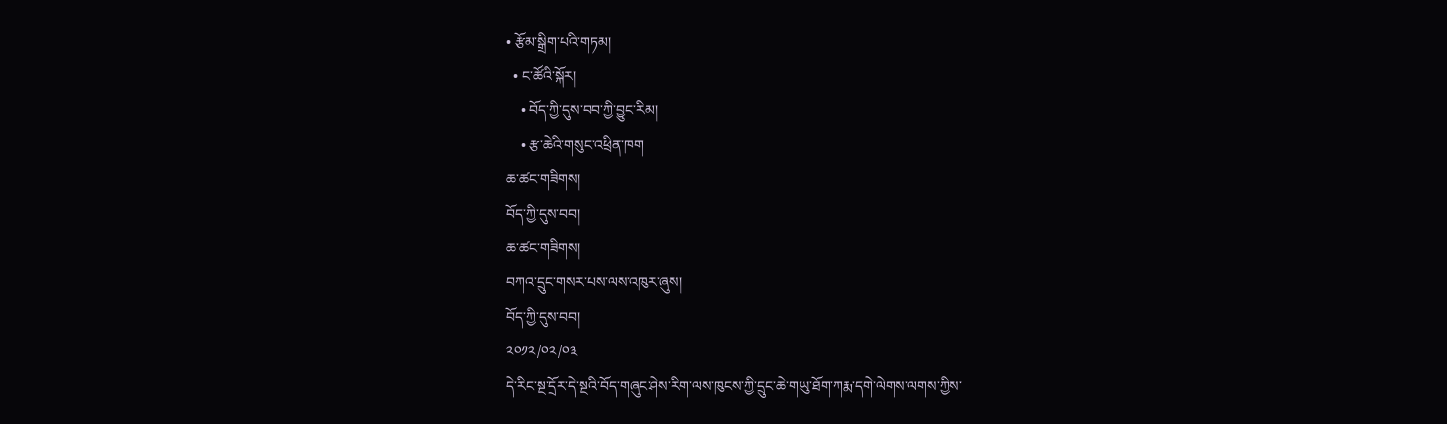• རྩོམ་སྒྲིག་པའི་གཏམ།
  • ང་ཚོའི་སྐོར།
    • བོད་ཀྱི་དུས་བབ་ཀྱི་བྱུང་རིམ།
    • རྩ་ཆེའི་གསུང་འཕྲིན་ཁག
ཆ་ཚང་གཟིགས།
བོད་ཀྱི་དུས་བབ།
ཆ་ཚང་གཟིགས།
བཀའ་དྲུང་གསར་པས་ལས་འཁུར་ཞུས།
བོད་ཀྱི་དུས་བབ།
༢༠༡༢/༠༢/༠༣
དེ་རིང་སྔ་དྲོར་དེ་སྔའི་བོད་གཞུང་ཤེས་རིག་ལས་ཁུངས་ཀྱི་དྲུང་ཆེ་གཡུ་ཐོག་ཀརྨ་དགེ་ལེགས་ལགས་ཀྱིས་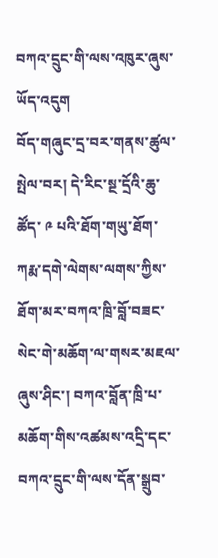བཀའ་དྲུང་གི་ལས་འཁུར་ཞུས་ཡོད་འདུག
བོད་གཞུང་དྲ་བར་གནས་ཚུལ་སྤེལ་བར། དེ་རིང་སྔ་དྲོའི་ཆུ་ཚོད་ ༩ པའི་ཐོག་གཡུ་ཐོག་ཀརྨ་དགེ་ལེགས་ལགས་ཀྱིས་ཐོག་མར་བཀའ་ཁྲི་བློ་བཟང་སེང་གེ་མཆོག་ལ་གསར་མཇལ་ཞུས་ཤིང་། བཀའ་བློན་ཁྲི་པ་མཆོག་གིས་འཚམས་འདྲི་དང་བཀའ་དྲུང་གི་ལས་དོན་སྒྲུབ་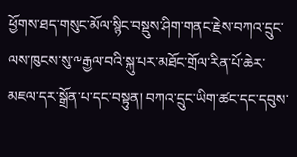ཕྱོགས་ཐད་གསུང་མོལ་སྙིང་བསྡུས་ཤིག་གནང་རྗེས་བཀའ་དྲུང་ལས་ཁུངས་སུ་༸རྒྱལ་བའི་སྐུ་པར་མཐོང་གྲོལ་རིན་པོ་ཆེར་མཇལ་དར་སྒྲོན་པ་དང་བསྟུན། བཀའ་དྲུང་ཡིག་ཚང་དང་དབུས་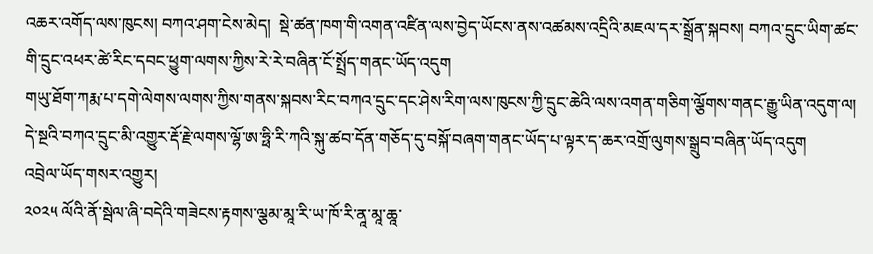འཆར་འགོད་ལས་ཁུངས། བཀའ་ཤག་ངེས་མེད།  སྡེ་ཚན་ཁག་གི་འགན་འཛིན་ལས་བྱེད་ཡོངས་ནས་འཚམས་འདྲིའི་མཇལ་དར་སྒྲོན་སྐབས། བཀའ་དྲུང་ཡིག་ཚང་གི་དྲུང་འཕར་ཚེ་རིང་དབང་ཕྱུག་ལགས་ཀྱིས་རེ་རེ་བཞིན་ངོ་སྤྲོད་གནང་ཡོད་འདུག
གཡུ་ཐོག་ཀརྨ་པ་དགེ་ལེགས་ལགས་ཀྱིས་གནས་སྐབས་རིང་བཀའ་དྲུང་དང་ཤེས་རིག་ལས་ཁུངས་ཀྱི་དྲུང་ཆེའི་ལས་འགན་གཅིག་ལྕོགས་གནང་རྒྱུ་ཡིན་འདུག་ལ། དེ་སྔའི་བཀའ་དྲུང་མི་འགྱུར་རྡོ་རྗེ་ལགས་ལྷོ་ཨ་ཧྥི་རི་ཀའི་སྐུ་ཚབ་དོན་གཅོད་དུ་བསྐོ་བཞག་གནང་ཡོད་པ་ལྟར་ད་ཆར་འགྲོ་ལུགས་སྒྲུབ་བཞིན་ཡོད་འདུག
འབྲེལ་ཡོད་གསར་འགྱུར།
༢༠༢༥ ལོའི་ནོ་སྦེལ་ཞི་བདེའི་གཟེངས་རྟགས་ལྕམ་མཱ་རི་ཡ་ཁོ་རི་ནཱ་མཱ་ཆཱ་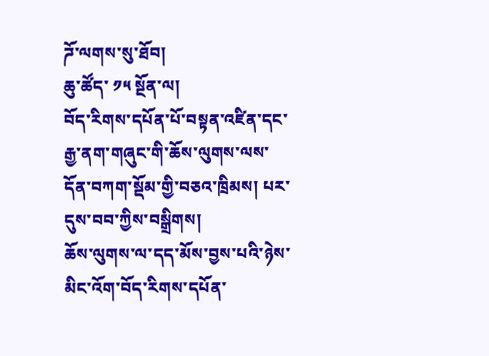ཌོ་ལགས་སུ་ཐོབ།
ཆུ་ཚོད་ ༡༥ སྔོན་ལ།
བོད་རིགས་དཔོན་པོ་བསྟན་འཛིན་དང་རྒྱ་ནག་གཞུང་གི་ཆོས་ལུགས་ལས་དོན་བཀག་སྡོམ་གྱི་བཅའ་ཁྲིམས། པར་དུས་བབ་ཀྱིས་བསྒྲིགས།
ཆོས་ལུགས་ལ་དད་མོས་བྱས་པའི་ཉེས་མིང་འོག་བོད་རིགས་དཔོན་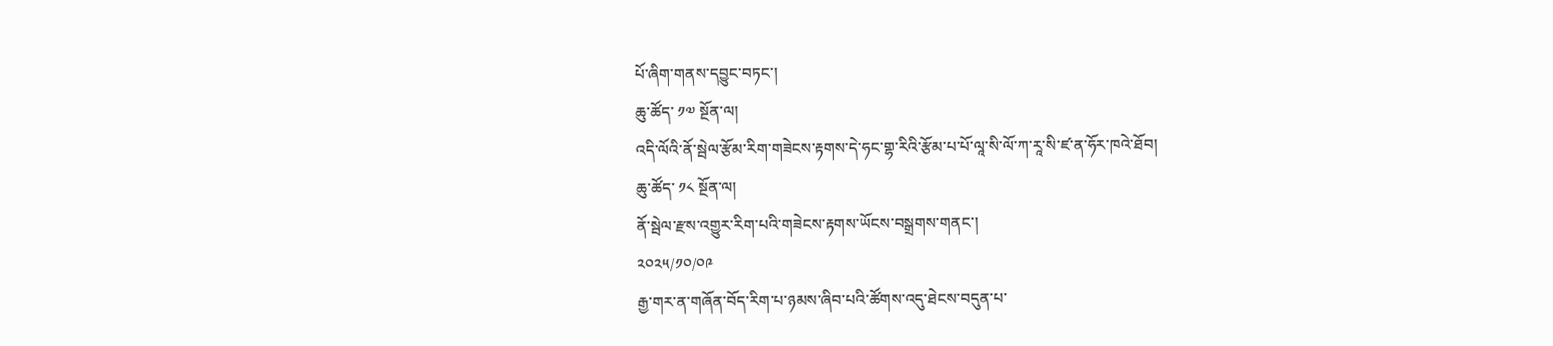པོ་ཞིག་གནས་དབྱུང་བཏང་།
ཆུ་ཚོད་ ༡༧ སྔོན་ལ།
འདི་ལོའི་ནོ་སྦེལ་རྩོམ་རིག་གཟེངས་རྟགས་དེ་ཧང་གྷ་རིའི་རྩོམ་པ་པོ་ལཱ་སི་ལོ་ཀ་རཱ་སི་ཛ་ན་ཧོར་ཁའེ་ཐོབ།
ཆུ་ཚོད་ ༡༨ སྔོན་ལ།
ནོ་སྦེལ་རྫས་འགྱུར་རིག་པའི་གཟེངས་རྟགས་ཡོངས་བསྒྲགས་གནང་།
༢༠༢༥/༡༠/༠༩
རྒྱ་གར་ན་གཞོན་བོད་རིག་པ་ཉམས་ཞིབ་པའི་ཚོགས་འདུ་ཐེངས་བདུན་པ་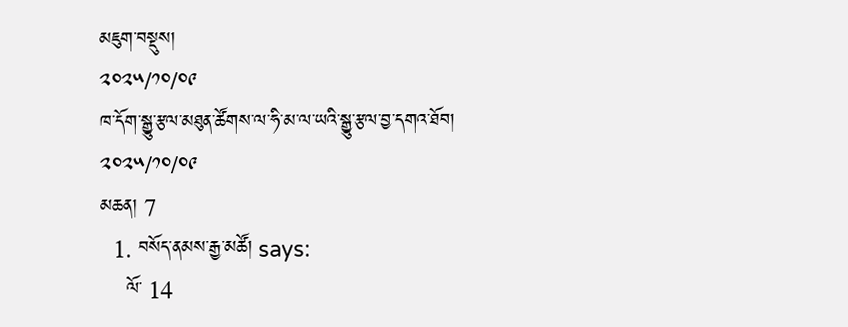མཇུག་བསྡུས།
༢༠༢༥/༡༠/༠༩
ཁ་དོག་སྒྱུ་རྩལ་མཐུན་ཚོགས་ལ་ཧི་མ་ལ་ཡའི་སྒྱུ་རྩལ་བྱ་དགའ་ཐོབ།
༢༠༢༥/༡༠/༠༩
མཆན། 7
  1. བསོད་ནམས་རྒྱ་མཚོ། says:
    ལོ་ 14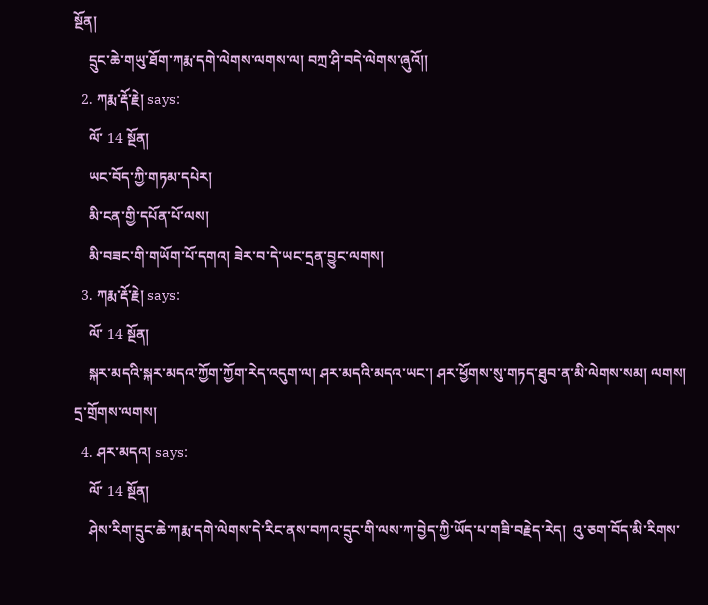སྔོན།
    དྲུང་ཆེ་གཡུ་ཐོག་ཀརྨ་དགེ་ལེགས་ལགས་ལ། བཀྲ་ཤི་བདེ་ལེགས་ཞུའོ།།
  2. ཀརྨ་རྡོ་རྗེ། says:
    ལོ་ 14 སྔོན།
    ཡང་བོད་ཀྱི་གཏམ་དཔེར།
    མི་ངན་གྱི་དཔོན་པོ་ལས།
    མི་བཟང་གི་གཡོག་པོ་དགའ། ཟེར་བ་དེ་ཡང་དྲན་བྱུང་ལགས།
  3. ཀརྨ་རྡོ་རྗེ། says:
    ལོ་ 14 སྔོན།
    སྐར་མདའི་སྐར་མདའ་ཀྱོག་ཀྱོག་རེད་འདུག་ལ། ཤར་མདའི་མདའ་ཡང་། ཤར་ཕྱོགས་སུ་གཏད་ཐུབ་ན་མི་ལེགས་སམ། ལགས། དྲ་གྲོགས་ལགས།
  4. ཤར་མདའ། says:
    ལོ་ 14 སྔོན།
    ཤེས་རིག་དྲུང་ཆེ་ཀརྨ་དགེ་ལེགས་དེ་རིང་ནས་བཀའ་དྲུང་གི་ལས་ཀ་བྱེད་ཀྱི་ཡོད་པ་གཟི་བརྗེད་རེད།  འུ་ཅག་བོད་མི་རིགས་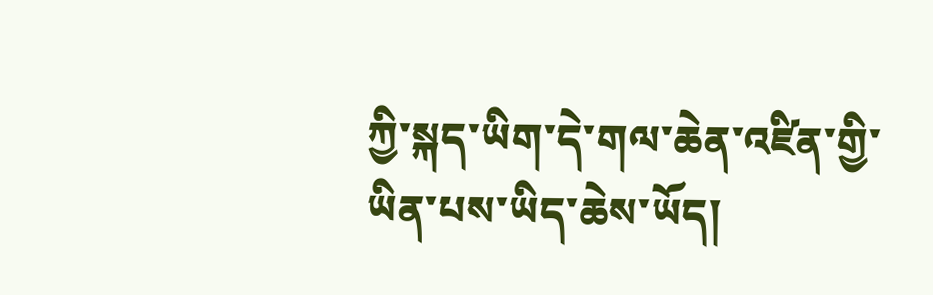ཀྱི་སྐད་ཡིག་དེ་གལ་ཆེན་འཛིན་གྱི་ཡིན་པས་ཡིད་ཆེས་ཡོད།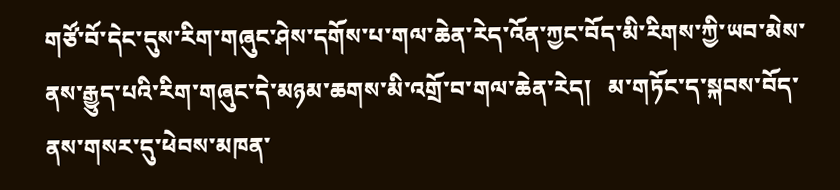གཙོ་བོ་དེང་དུས་རིག་གཞུང་ཤེས་དགོས་པ་གལ་ཆེན་རེད་འོན་ཀྱང་བོད་མི་རིགས་ཀྱི་ཡབ་མེས་ནས་རྒྱུད་པའི་རིག་གཞུང་དེ་མཉམ་ཆགས་མི་འགྲོ་བ་གལ་ཆེན་རེད།   མ་གཏོང་ད་སྐབས་བོད་ནས་གསར་དུ་ཕེབས་མཁན་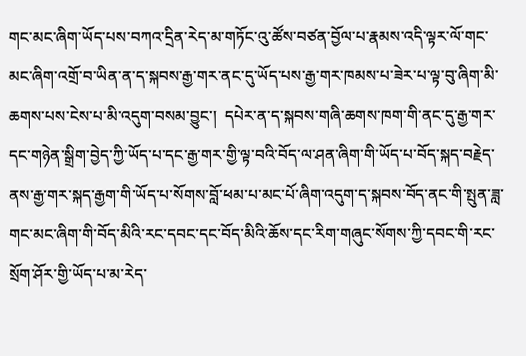གང་མང་ཞིག་ཡོད་པས་བཀའ་དྲིན་རེད་མ་གཏོང་འུ་ཚོས་བཙན་བྱོལ་པ་རྣམས་འདི་ལྟར་ལོ་གང་མང་ཞིག་འགྲོ་བ་ཡིན་ན་ད་སྐབས་རྒྱ་གར་ནང་དུ་ཡོད་པས་རྒྱ་གར་ཁམས་པ་ཟེར་པ་ལྟ་བུ་ཞིག་མི་ཆགས་པས་ངེས་པ་མི་འདུག་བསམ་བྱུང་།  དཔེར་ན་ད་སྐབས་གཞི་ཆགས་ཁག་གི་ནང་དུ་རྒྱ་གར་དང་གཉེན་སྒྲིག་བྱེད་ཀྱི་ཡོད་པ་དང་རྒྱ་གར་གྱི་ལྟ་བའི་བོད་ལ་ཤན་ཞིག་གི་ཡོད་པ་བོད་སྐད་བརྗེད་ནས་རྒྱ་གར་སྐད་རྒྱག་གི་ཡོད་པ་སོགས་བློ་ཕམ་པ་མང་པོ་ཞིག་འདུག་ད་སྐབས་བོད་ནང་གི་སྤུན་ཟླ་གང་མང་ཞིག་གི་བོད་མིའི་རང་དབང་དང་བོད་མིའི་ཆོས་དང་རིག་གཞུང་སོགས་ཀྱི་དབང་གི་རང་སྲོག་ཤོར་གྱི་ཡོད་པ་མ་རེད་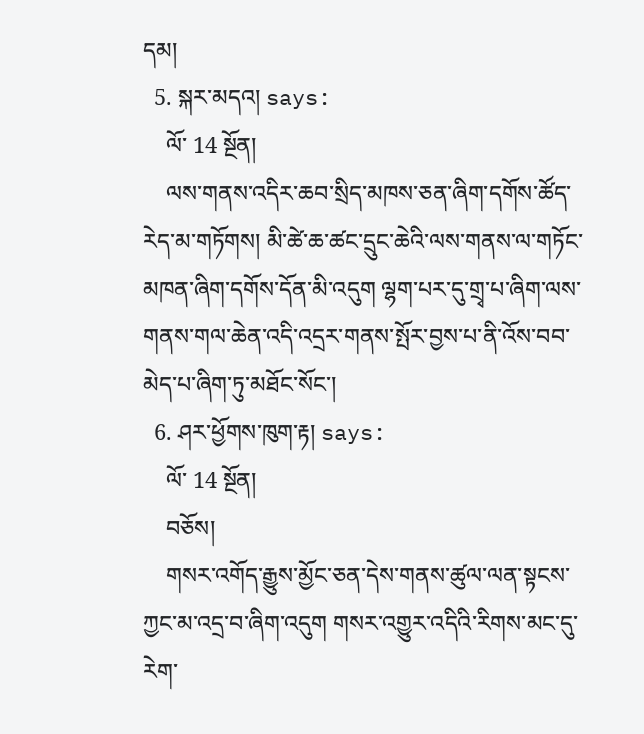དམ།
  5. སྐར་མདའ། says:
    ལོ་ 14 སྔོན།
    ལས་གནས་འདིར་ཆབ་སྲིད་མཁས་ཅན་ཞིག་དགོས་ཚོད་རེད་མ་གཏོགས། མི་ཚེ་ཆ་ཚང་དྲུང་ཆེའི་ལས་གནས་ལ་གཏོང་མཁན་ཞིག་དགོས་དོན་མི་འདུག ལྷག་པར་དུ་གྲྭ་པ་ཞིག་ལས་གནས་གལ་ཆེན་འདི་འདྲར་གནས་སྤོར་བྱས་པ་ནི་འོས་བབ་མེད་པ་ཞིག་ཏུ་མཐོང་སོང་།
  6. ཤར་ཕྱོགས་ཁུག་རྟ། says:
    ལོ་ 14 སྔོན།
    བཅོས།
    གསར་འགོད་རྒྱུས་མྱོང་ཅན་དེས་གནས་ཚུལ་ལན་སྟངས་ཀྱང་མ་འདྲ་བ་ཞིག་འདུག གསར་འགྱུར་འདིའི་རིགས་མང་དུ་རེག་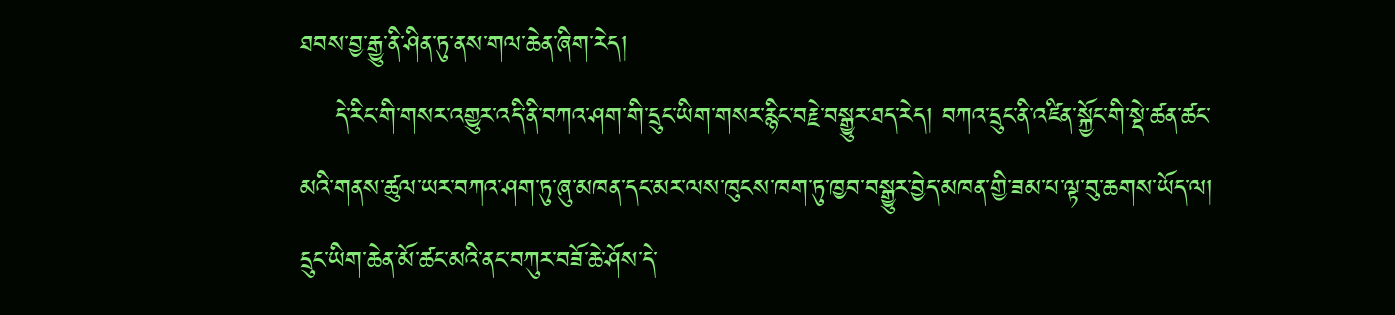ཐབས་བྱ་རྒྱུ་ནི་ཤིན་ཏུ་ནས་གལ་ཆེན་ཞིག་རེད།
    དེ་རིང་གི་གསར་འགྱུར་འདི་ནི་བཀའ་ཤག་གི་དྲུང་ཡིག་གསར་རྙིང་བརྗེ་བསྒྱུར་ཐད་རེད། བཀའ་དྲུང་ནི་འཛིན་སྐྱོང་གི་སྡེ་ཚན་ཚང་མའི་གནས་ཚུལ་ཡར་བཀའ་ཤག་ཏུ་ཞུ་མཁན་དང་མར་ལས་ཁུངས་ཁག་ཏུ་ཁྱབ་བསྒྱུར་བྱེད་མཁན་གྱི་ཟམ་པ་ལྟ་བུ་ཆགས་ཡོད་ལ། དྲུང་ཡིག་ཆེན་མོ་ཚང་མའི་ནང་བཀུར་བཟོ་ཆེ་ཤོས་དེ་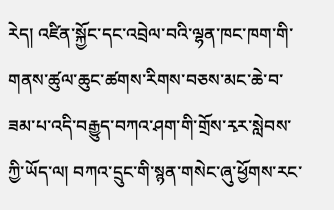རེད། འཛིན་སྐྱོང་དང་འབྲེལ་བའི་ལྷན་ཁང་ཁག་གི་གནས་ཚུལ་ཆུང་ཚགས་རིགས་བཅས་མང་ཆེ་བ་ཟམ་པ་འདི་བརྒྱུད་བཀའ་ཤག་གི་གྲོས་རྭར་སླེབས་ཀྱི་ཡོད་ལ། བཀའ་དྲུང་གི་སྙན་གསེང་ཞུ་ཕྱོགས་རང་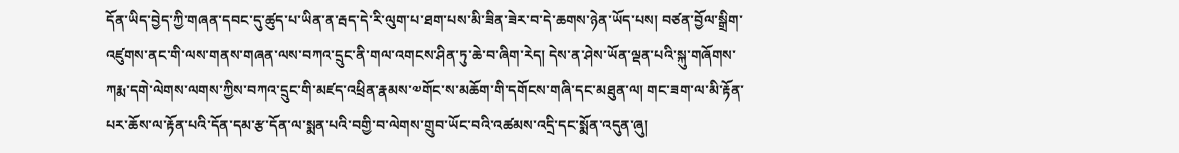དོན་ཡིད་བྱེད་ཀྱི་གཞན་དབང་དུ་ཚུད་པ་ཡིན་ན་རྦད་དེ་རི་ལུག་པ་ཐག་པས་མི་ཟིན་ཟེར་བ་དེ་ཆགས་ཉེན་ཡོད་པས། བཙན་བྱོལ་སྒྲིག་འཛུགས་ནང་གི་ལས་གནས་གཞན་ལས་བཀའ་དྲུང་ནི་གལ་འགངས་ཤིན་ཏུ་ཆེ་བ་ཞིག་རེད། དེས་ན་ཤེས་ཡོན་ལྡན་པའི་སྐུ་གཞོགས་ཀརྨ་དགེ་ལེགས་ལགས་ཀྱིས་བཀའ་དྲུང་གི་མཛད་འཕྲིན་རྣམས་༧གོང་ས་མཆོག་གི་དགོངས་གཞི་དང་མཐུན་ལ། གང་ཟག་ལ་མི་རྟོན་པར་ཆོས་ལ་རྟོན་པའི་དོན་དམ་རྩ་དོན་ལ་སྨན་པའི་བགྱི་བ་ལེགས་གྲུབ་ཡོང་བའི་འཚམས་འདྲི་དང་སྨོན་འདུན་ཞུ།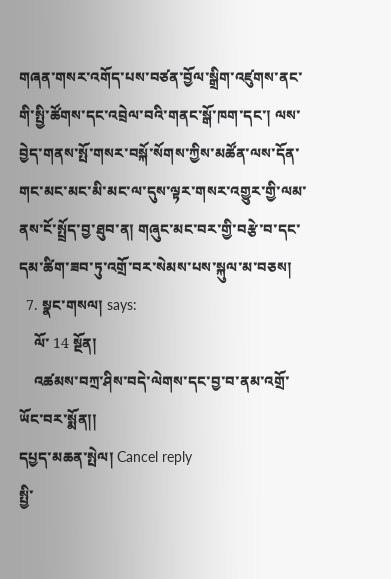གཞན་གསར་འགོད་པས་བཙན་བྱོལ་སྒྲིག་འཛུགས་ནང་གི་སྤྱི་ཚོགས་དང་འབྲེལ་བའི་གནང་སྒོ་ཁག་དང་། ལས་བྱེད་གནས་སྤོ་གསར་བསྐོ་སོགས་ཀྱིས་མཚོན་ལས་དོན་གང་མང་མང་མི་མང་ལ་དུས་ལྟར་གསར་འགྱུར་གྱི་ལམ་ནས་ངོ་སྤྲོད་བྱ་ཐུབ་ན། གཞུང་མང་བར་གྱི་བརྩེ་བ་དང་དམ་ཚིག་ཟབ་ཏུ་འགྲོ་བར་སེམས་པས་སྐུལ་མ་བཅས།
  7. སྣང་གསལ། says:
    ལོ་ 14 སྔོན།
    འཚམས་བཀྲ་ཤིས་བདེ་ལེགས་དང་བྱ་བ་ནམ་འགྲོ་ཡོང་བར་སྨོན།།
དཔྱད་མཆན་སྤེལ། Cancel reply
སྤྱི་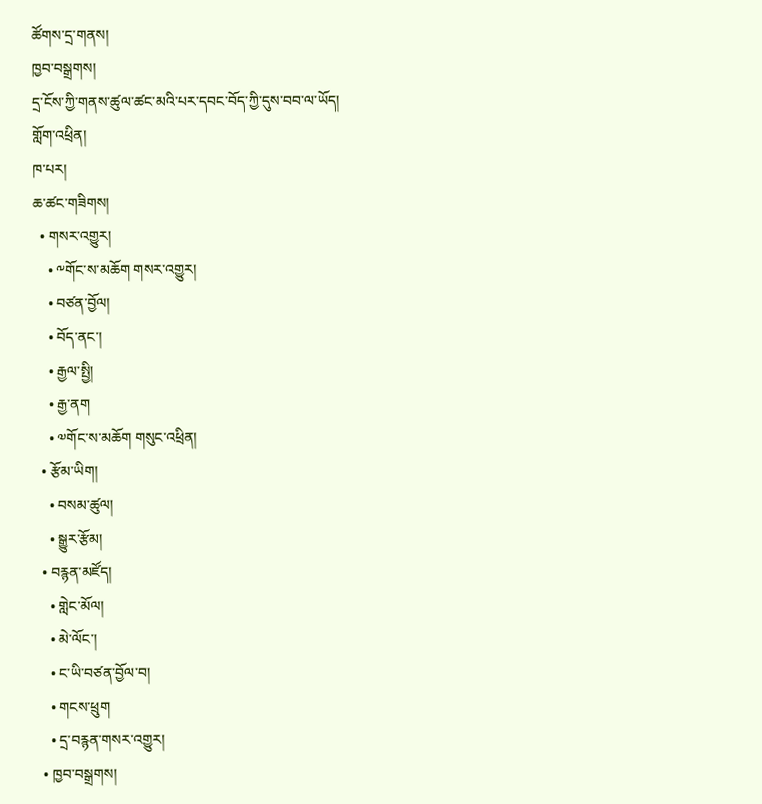ཚོགས་དྲ་གནས།
ཁྱབ་བསྒྲགས།
དྲ་ངོས་ཀྱི་གནས་ཚུལ་ཚང་མའི་པར་དབང་བོད་ཀྱི་དུས་བབ་ལ་ཡོད།
གློག་འཕྲིན།
ཁ་པར།
ཆ་ཚང་གཟིགས།
  • གསར་འགྱུར།
    • ༸གོང་ས་མཆོག གསར་འགྱུར།
    • བཙན་བྱོལ།
    • བོད་ནང་།
    • རྒྱལ་སྤྱི།
    • རྒྱ་ནག
    • ༧གོང་ས་མཆོག གསུང་འཕྲིན།
  • རྩོམ་ཡིག།
    • བསམ་ཚུལ།
    • སྒྱུར་རྩོམ།
  • བརྙན་མཛོད།
    • གླེང་མོལ།
    • མེ་ལོང་།
    • ང་ཡི་བཙན་བྱོལ་བ།
    • གངས་ཕྲུག
    • དྲ་བརྙན་གསར་འགྱུར།
  • ཁྱབ་བསྒྲགས།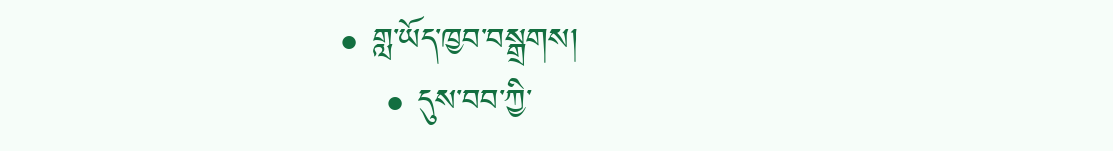• གླ་ཡོད་ཁྱབ་བསྒྲགས།
    • དུས་བབ་ཀྱི་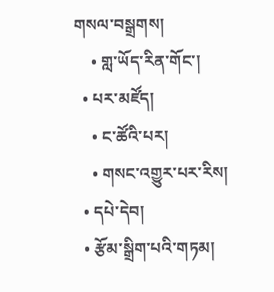གསལ་བསྒྲགས།
    • གླ་ཡོད་རིན་གོང་།
  • པར་མཛོད།
    • ང་ཚོའི་པར།
    • གསང་འགྱུར་པར་རིས།
  • དཔེ་དེབ།
  • རྩོམ་སྒྲིག་པའི་གཏམ།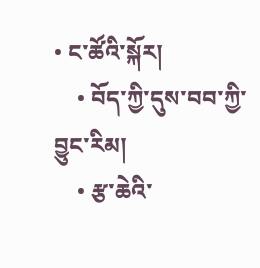• ང་ཚོའི་སྐོར།
    • བོད་ཀྱི་དུས་བབ་ཀྱི་བྱུང་རིམ།
    • རྩ་ཆེའི་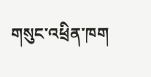གསུང་འཕྲིན་ཁག